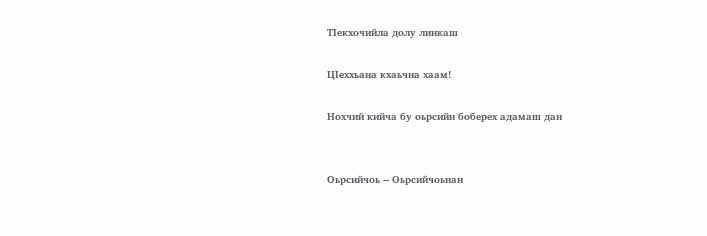ТIекхочийла долу линкаш

ЦIеххьана кхаьчна хаам!

Нохчий кийча бу оьрсийн боберех адамаш дан


Оьрсийчоь -- Оьрсийчоьнан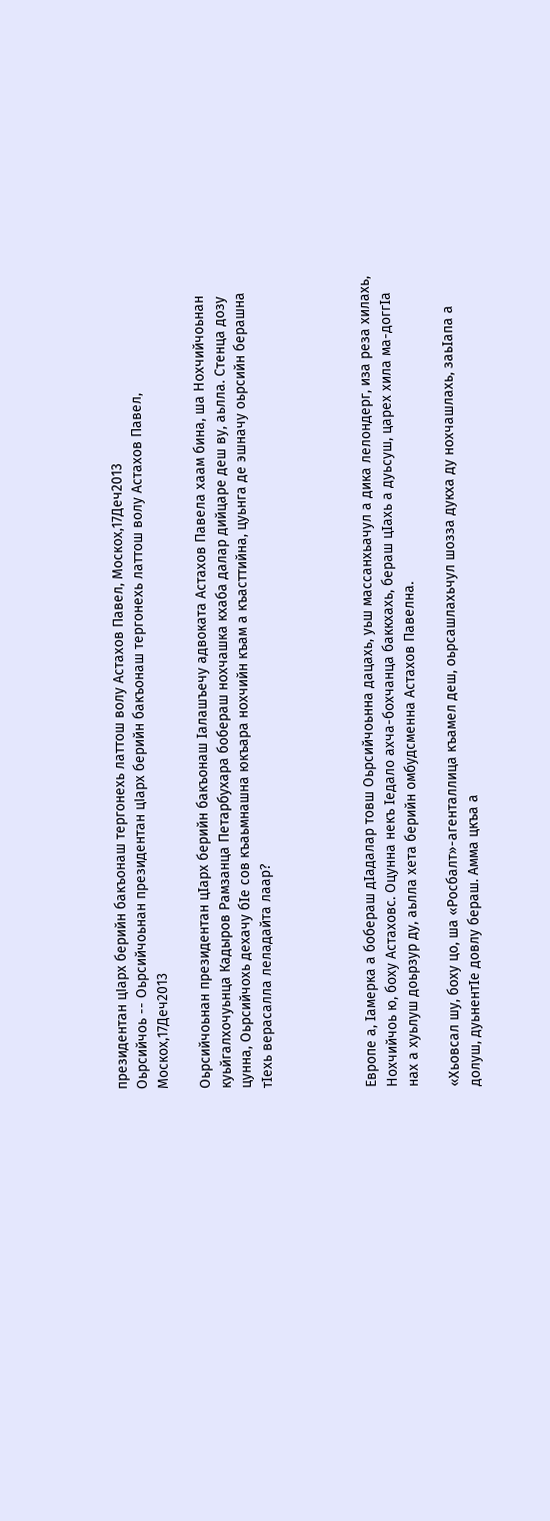президентан цIарх берийн бакъонаш тергонехь латтош волу Астахов Павел, Москох,17Деч2013
Оьрсийчоь -- Оьрсийчоьнан президентан цIарх берийн бакъонаш тергонехь латтош волу Астахов Павел, Москох,17Деч2013

Оьрсийчоьнан президентан цΙарх берийн бакъонаш Ιалашъечу адвоката Астахов Павела хаам бина, ша Нохчийчоьнан куьйгалхочуьнца Кадыров Рамзанца Петарбухара бобераш нохчашка кхаба далар дийцаре деш ву, аьлла. Стенца дозу цунна, Оьрсийчохь дехачу бΙе сов къаьмнашна юкъара нохчийн къам а къасттийна, цуьнга де эшначу оьрсийн берашна тΙехь верасалла леладайта лаар?




Европе а, Ιамерка а бобераш дΙадалар товш Оьрсийчоьнна дацахь, уьш массанхьачул а дика лелондерг, иза реза хилахь, Нохчийчоь ю, боху Астаховс. Оцунна некъ Ιедало ахча-бохчанца баккхахь, бераш цΙахь а дуьсуш, царех хила ма-доггΙа нах а хуьлуш доьрзур ду, аьлла хета берийн омбудсменна Астахов Павелна.

«Хьовсал шу, боху цо, ша «Росбалт»-агенталлица къамел деш, оьрсашлахьчул шозза дукха ду нохчашлахь, заьΙапа а долуш, дуьнентΙе довлу бераш. Амма цкъа а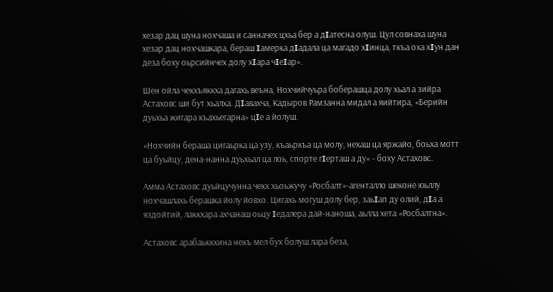хезар дац шуна нохчаша и санначех цхьа бер а дΙатесна олуш. Цул совнаха шуна хезар дац нохчашкара, бераш Ιамерка дΙадала ца магадо хΙинца, ткъа оха хΙун дан деза боху оьрсийнчех долу хΙара чΙеΙар».

Шен ойла чекхъяккха дагахь веъна, Нохчийчуьра боберашца долу хьал а зийра Астаховс ши бут хьалха. ДΙавахча, Кадыров Рамзанна мидал а яийтира, «Берийн дуьхьа жигара къахьегарна» цΙе а йолуш.

«Нохчийн бераша цигаьрка ца узу, къаьркъа ца молу, нехаш ца яржайо, боьха мотт ца буьйцу, дена-нанна дуьхьал ца лоь, спорте гΙерташ а ду» - боху Астаховс.

Амма Астаховс дуьйцучунна чекх хьоьжучу «Росбалт»-агенталло шеконе юьллу нохчашлахь берашка йолу йовхо. Цигахь могуш долу бер, заьΙап ду олий, дΙа а яздойтий, лаккхара ахчанаш оьцу Ιедалера дай-наноша, аьлла хета «Росбалтна».

Астаховс арабаьккхина некъ мел бух болуш лара беза,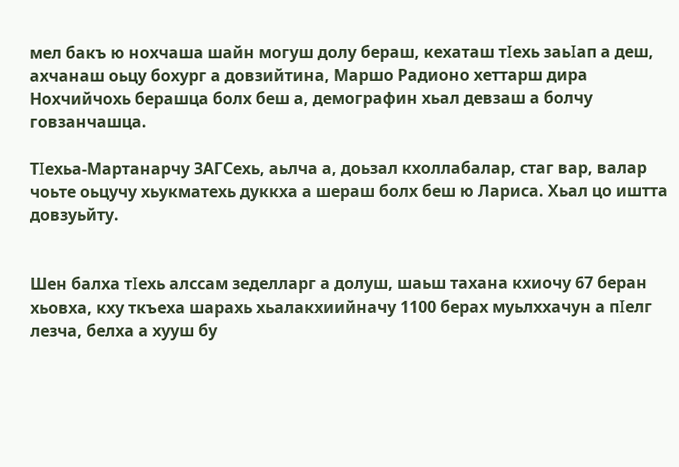мел бакъ ю нохчаша шайн могуш долу бераш, кехаташ тΙехь заьΙап а деш, ахчанаш оьцу бохург а довзийтина, Маршо Радионо хеттарш дира Нохчийчохь берашца болх беш а, демографин хьал девзаш а болчу говзанчашца.

ТΙехьа-Мартанарчу ЗАГСехь, аьлча а, доьзал кхоллабалар, стаг вар, валар чоьте оьцучу хьукматехь дуккха а шераш болх беш ю Лариса. Хьал цо иштта довзуьйту.


Шен балха тΙехь алссам зеделларг а долуш, шаьш тахана кхиочу 67 беран хьовха, кху ткъеха шарахь хьалакхиийначу 1100 берах муьлххачун а пΙелг лезча, белха а хууш бу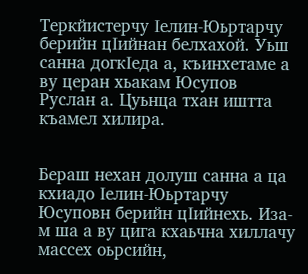Теркйистерчу Ιелин-Юьртарчу берийн цΙийнан белхахой. Уьш санна догкΙеда а, къинхетаме а ву церан хьакам Юсупов Руслан а. Цуьнца тхан иштта къамел хилира.


Бераш нехан долуш санна а ца кхиадо Ιелин-Юьртарчу Юсуповн берийн цΙийнехь. Иза-м ша а ву цига кхаьчна хиллачу массех оьрсийн,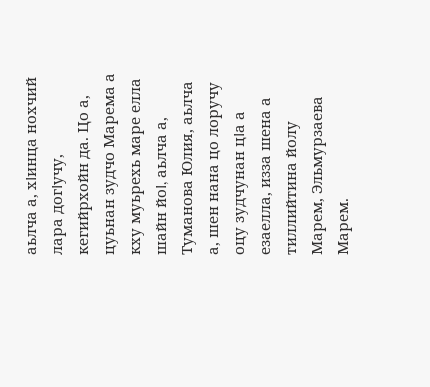аьлча а, хΙинца нохчий лара догΙучу, кегийрхойн да. Цо а, цуьнан зудчо Марема а кху муьрехь маре елла шайн йоΙ, аьлча а, Туманова Юлия, аьлча а, шен нана цо лоручу оцу зудчунан цΙа а езаелла, изза шена а тиллийтина йолу Марем, Эльмурзаева Марем.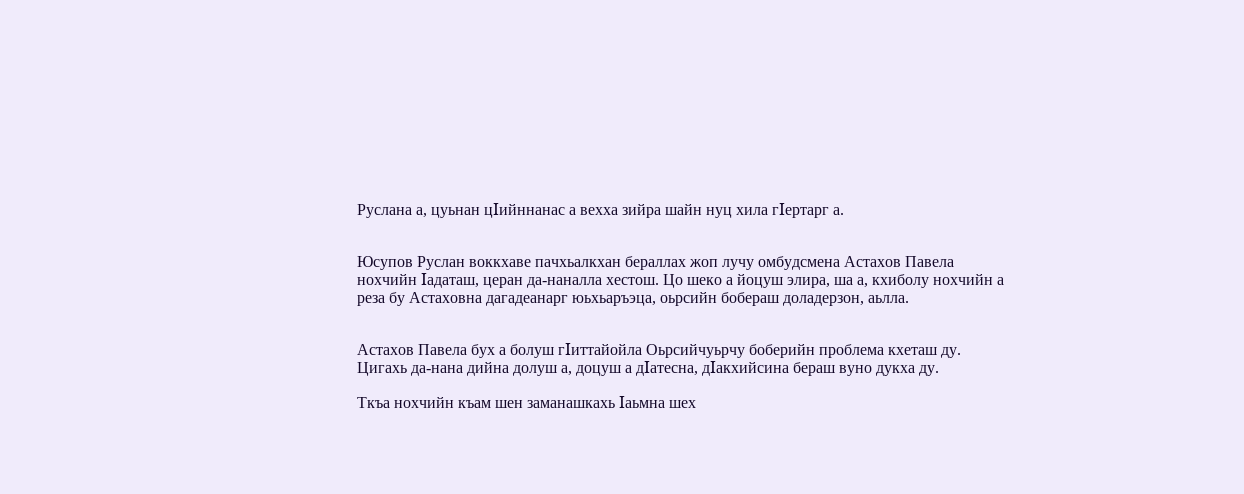Руслана а, цуьнан цΙийннанас а вехха зийра шайн нуц хила гΙертарг а.


Юсупов Руслан воккхаве пачхьалкхан бераллах жоп лучу омбудсмена Астахов Павела нохчийн Ιадаташ, церан да-наналла хестош. Цо шеко а йоцуш элира, ша а, кхиболу нохчийн а реза бу Астаховна дагадеанарг юьхьаръэца, оьрсийн бобераш доладерзон, аьлла.


Астахов Павела бух а болуш гΙиттайойла Оьрсийчуьрчу боберийн проблема кхеташ ду. Цигахь да-нана дийна долуш а, доцуш а дΙатесна, дΙакхийсина бераш вуно дукха ду.

Ткъа нохчийн къам шен заманашкахь Ιаьмна шех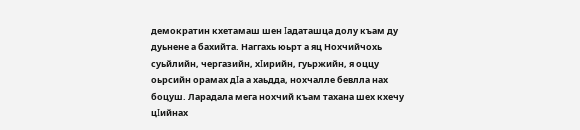демократин кхетамаш шен Ιадаташца долу къам ду дуьнене а бахийта. Наггахь юьрт а яц Нохчийчохь суьйлийн, чергазийн, хΙирийн, гуьржийн, я оццу оьрсийн орамах дΙа а хаьдда, нохчалле бевлла нах боцуш. Ларадала мега нохчий къам тахана шех кхечу цΙийнах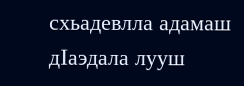схьадевлла адамаш дΙаэдала лууш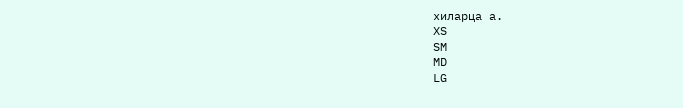хиларца а.
XS
SM
MD
LG